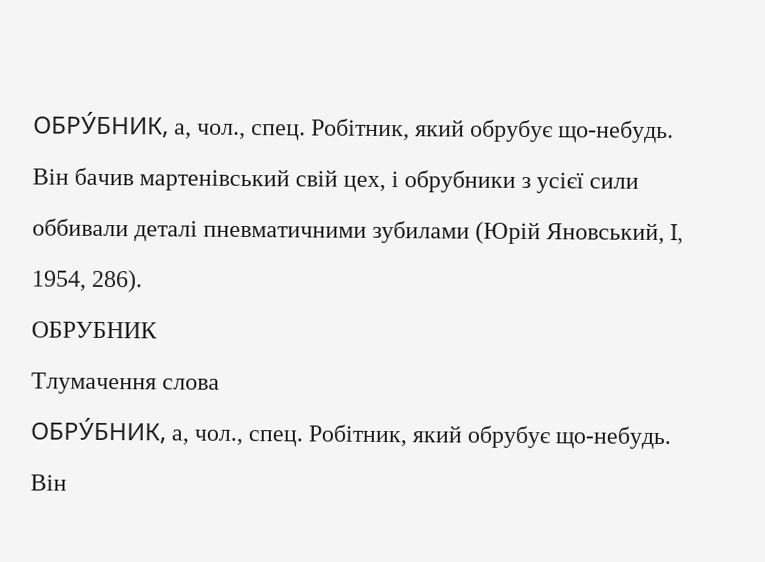ОБРУ́БНИК, а, чол., спец. Робітник, який обрубує що-небудь. Він бачив мартенівський свій цех, і обрубники з усієї сили оббивали деталі пневматичними зубилами (Юрій Яновський, I, 1954, 286).
ОБРУБНИК
Тлумачення слова
ОБРУ́БНИК, а, чол., спец. Робітник, який обрубує що-небудь. Він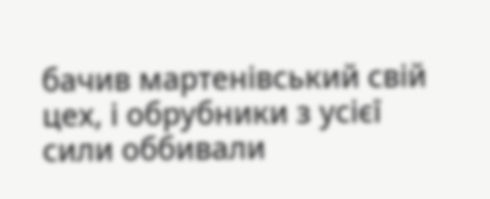бачив мартенівський свій цех, і обрубники з усієї сили оббивали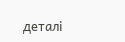деталі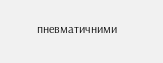пневматичними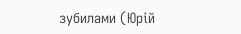зубилами (Юрій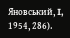Яновський, I, 1954, 286).